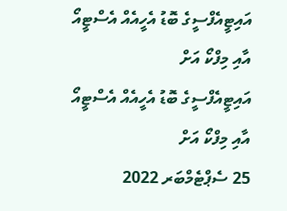އައިޓީއެފްސީގެ ބޮޑު އެހީއެއް އެސްޓީއޯ އާއި މިފްކޯ އަށް
އައިޓީއެފްސީގެ ބޮޑު އެހީއެއް އެސްޓީއޯ އާއި މިފްކޯ އަށް
25 ސެޕްޓެމްބަރ 2022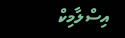އިސްލާމިކް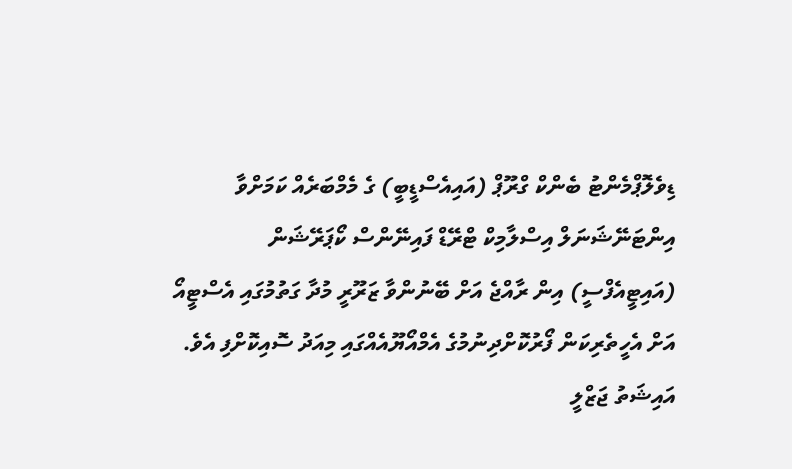ޑިވެލޮޕްމެންޓު ބެންކް ގްރޫޕް (އައިއެސްޑީބީ) ގެ މެމްބަރެއް ކަމަށްވާ އިންޓަނޭޝަނަލް އިސްލާމިކް ޓްރޭޑް ފައިނޭންސް ކޯޕަރޭޝަން (އައިޓީއެފްސީ) އިން ރާއްޖެ އަށް ބޭނުންވާ ޒަރޫރީ މުދާ ގަތުމުގައި އެސްޓީއޯ އަށް އެހީތެރިކަން ފޯރުކޮށްދިނުމުގެ އެމްއޯޔޫއެއްގައި މިއަދު ސޮއިކޮށްފި އެވެ.
އައިޝަތު ޖަޒްލީ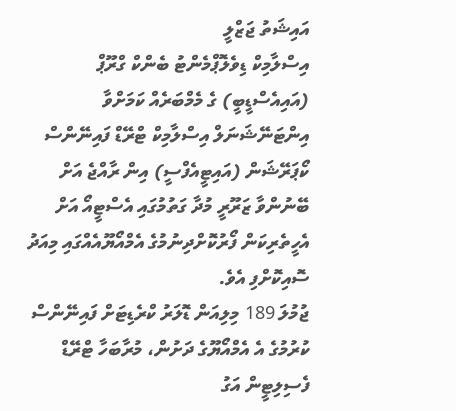އައިޝަތު ޖަޒްލީ
އިސްލާމިކް ޑިވެލޮޕްމެންޓު ބެންކް ގްރޫޕް (އައިއެސްޑީބީ) ގެ މެމްބަރެއް ކަމަށްވާ އިންޓަނޭޝަނަލް އިސްލާމިކް ޓްރޭޑް ފައިނޭންސް ކޯޕަރޭޝަން (އައިޓީއެފްސީ) އިން ރާއްޖެ އަށް ބޭނުންވާ ޒަރޫރީ މުދާ ގަތުމުގައި އެސްޓީއޯ އަށް އެހީތެރިކަން ފޯރުކޮށްދިނުމުގެ އެމްއޯޔޫއެއްގައި މިއަދު ސޮއިކޮށްފި އެވެ.
ޖުމުލަ 189 މިލިއަން ޑޮލަރު ކްރެޑިޓަށް ފައިނޭންސް ކުރުމުގެ އެ އެމްއޯޔޫގެ ދަށުން، މުރާބަހާ ޓްރޭޑް ފެސިލިޓީން އަގު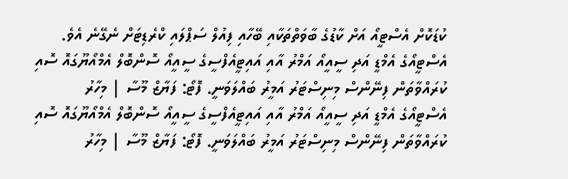ކުޑަކޮށް އެސްޓީއޯ އަށް ކާޑުގެ ބާވަތްތަކާއި ބޭހާއި ފިއުލް ސަޕްލައި ކްރެޑިޓަށް ނެގޭނެ އެވެ.
އެސްޓީއޯގެ އެމްޑީ އަދި ސީއީއޯ އަމްރު އާއި އައިޓީއެފްސީގެ ސީއީއޯ ސޮންބޮލް އެމްއޯޔޫގައޮ ސޮއި ކުރައްވާތަން ފިނޭންސް މިނިސްޓަރު އަމީރު ބައްލަވަނީ. ފޮޓޯ: ފަޔާޒް މޫސާ | މިހާރު
އެސްޓީއޯގެ އެމްޑީ އަދި ސީއީއޯ އަމްރު އާއި އައިޓީއެފްސީގެ ސީއީއޯ ސޮންބޮލް އެމްއޯޔޫގައޮ ސޮއި ކުރައްވާތަން ފިނޭންސް މިނިސްޓަރު އަމީރު ބައްލަވަނީ. ފޮޓޯ: ފަޔާޒް މޫސާ | މިހާރު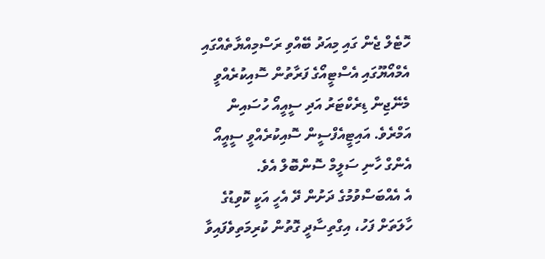ހޮޓެލް ޖެން ގައި މިއަދު ބޭއްވި ރަސްމިއްޔާތެއްގައި އެމްއޯޔޫގައި އެސްޓީއޯގެ ފަރާތުން ސޮއިކުރެއްވީ މެނޭޖިން ޑިރެކްޓަރު އަދި ސީއީއޯ ހުސައިން އަމްރެވެ. އައިޓީއެފްސީން ސޮއިކުރެއްވީ ސީއީއޯ އެންގް ހާނި ސަލީމް ސޮންބޮލް އެވެ.
އެ އެއްބަސްވުމުގެ ދަށުން ދޭ އެހީ އަކީ ކޮވިޑުގެ ހާލަތަށް ފަހު، އިގްތިސާދީ ގޮތުން ކުރިމަތިވެފައިވާ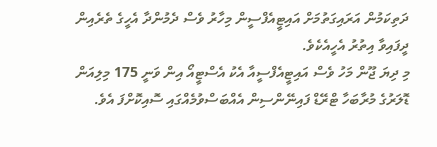ދަތިކަމުން އަރައިގަތުމަށް އައިޓީއެފްސީން މިހާރު ވެސް ދެމުންދާ އެހީގެ ތެރެއިން ދީފައިވާ އިތުރު އެހީއެކެވެ.
މި ދިޔަ ޖޫން މަހު ވެސް އައިޓީއެފްސީއާ އެކު އެސްޓީއޯ އިން ވަނީ 175 މިލިއަން ޑޮލަރުގެ މުރާބަހާ ޓްރޭޑް ފައިނޭންސިން އެއްބަސްވުމެއްގައި ސޮއިކޮށްފަ އެވެ.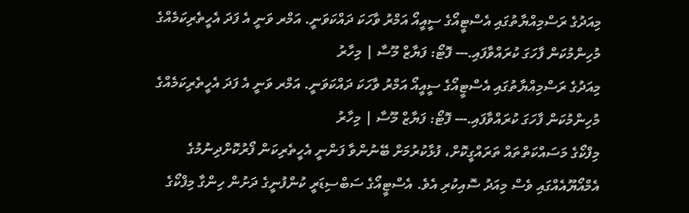މިއަދުގެ ރަސްމިއްޔާތުގައި އެސްޓީއޯގެ ސީއީއޯ އަމްރު ވާހަކަ ދައްކަވަނީ. އަމްރ ވަނީ އެ ފަދަ އެހީތެރިކަމެއްގެ މުހިންމުކަން ފާހަގަ ކުރައްވާފައި.--- ފޮޓޯ: ފަޔާޒް މޫސާ | މިހާރު
މިއަދުގެ ރަސްމިއްޔާތުގައި އެސްޓީއޯގެ ސީއީއޯ އަމްރު ވާހަކަ ދައްކަވަނީ. އަމްރ ވަނީ އެ ފަދަ އެހީތެރިކަމެއްގެ މުހިންމުކަން ފާހަގަ ކުރައްވާފައި.--- ފޮޓޯ: ފަޔާޒް މޫސާ | މިހާރު
މިފްކޯގެ މަސައްކަތްތައް ތަރައްގީކޮށް، ފުޅާކުރުމަށް ބޭނުންވާ ފަންނީ އެހީތެރިކަން ފޯރުކޮށްދިނުމުގެ އެމްއޯޔޫއެއްގައި ވެސް މިއަދު ސޮއިކުރި އެވެ. އެސްޓީއޯގެ ސަބްސިޑަރީ ކުންފުނީގެ ދަށުން ހިންގާ މިފްކޯގެ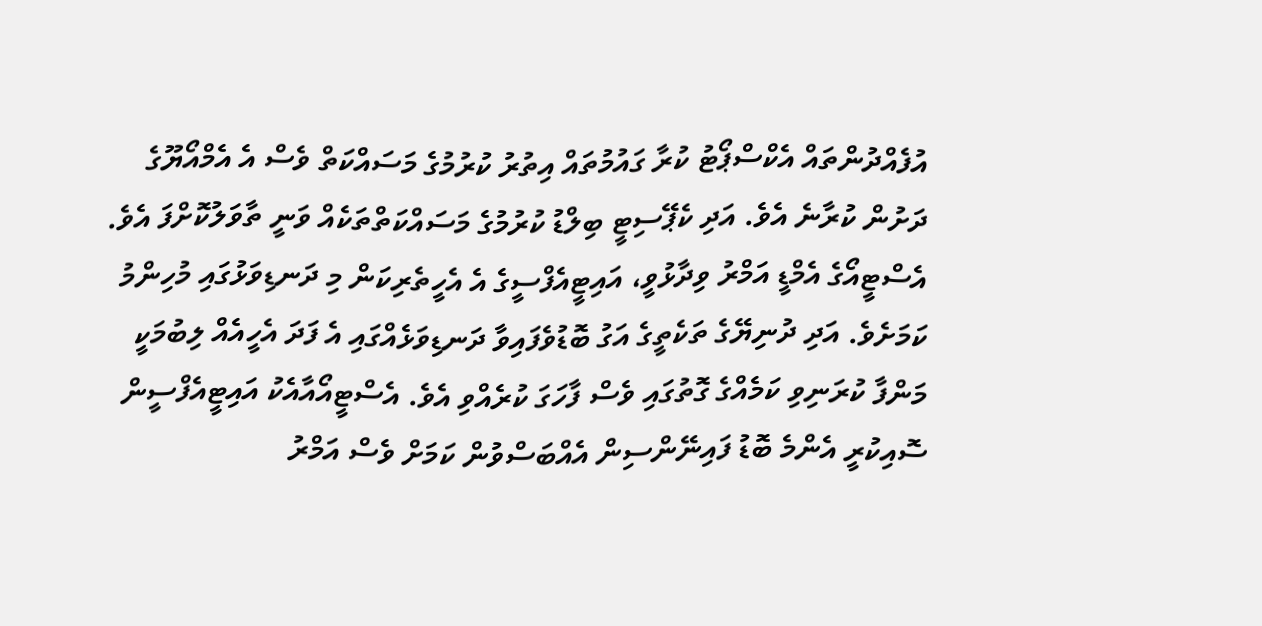އުފެއްދުންތައް އެކްސްޕޯޓު ކުރާ ގައުމުތައް އިތުރު ކުރުމުގެ މަސައްކަތް ވެސް އެ އެމްއޯޔޫގެ ދަށުން ކުރާނެ އެވެ. އަދި ކެޕޭސިޓީ ބިލްޑު ކުރުމުގެ މަސައްކަތްތަކެއް ވަނީ ތާވަލުކޮށްފަ އެވެ.
އެސްޓީއޯގެ އެމްޑީ އަމްރު ވިދާޅުވީ، އައިޓީއެފްސީގެ އެ އެހީތެރިކަން މި ދަނޑިވަޅުގައި މުހިންމު ކަމަށެވެ. އަދި ދުނިޔޭގެ ތަކެތީގެ އަގު ބޮޑުވެފައިވާ ދަނޑިވަޅެއްގައި އެ ފަދަ އެހީއެއް ލިބުމަކީ މަންފާ ކުރަނިވި ކަމެއްގެ ގޮތުގައި ވެސް ފާހަގަ ކުރެއްވި އެވެ. އެސްޓީއޯއާއެކު އައިޓީއެފްސީން ސޮއިކުރީ އެންމެ ބޮޑު ފައިނޭންސިން އެއްބަސްވުން ކަމަށް ވެސް އަމްރު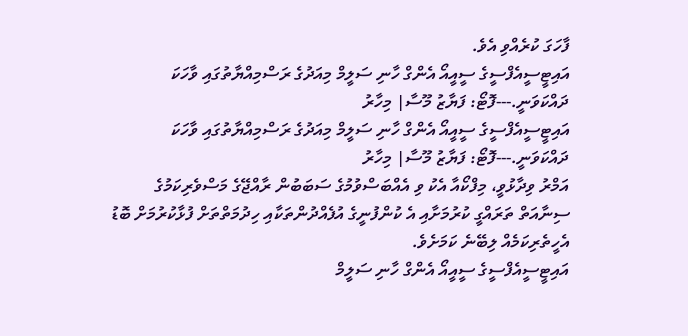ފާހަގަ ކުރެއްވި އެވެ.
އައިޓީސީއެފްސީގެ ސީއީއޯ އެންގް ހާނި ސަލީމް މިއަދުގެ ރަސްމިއްޔާތުގައި ވާހަކަ ދައްކަވަނީ.---ފޮޓޯ: ފަޔާޒު މޫސާ| މިހާރު
އައިޓީސީއެފްސީގެ ސީއީއޯ އެންގް ހާނި ސަލީމް މިއަދުގެ ރަސްމިއްޔާތުގައި ވާހަކަ ދައްކަވަނީ.---ފޮޓޯ: ފަޔާޒު މޫސާ| މިހާރު
އަމްރު ވިދާޅުވީ، މިފްކޯއާ އެކު ވި އެއްބަސްވުމުގެ ސަބަބުން ރާއްޖޭގެ މަސްވެރިކަމުގެ ސިނާއަތް ތަރައްގީ ކުރުމަށާއި އެ ކުންފުނީގެ އުފެއްދުންތަކާއި ހިދުމަތްތަށް ފުޅާކުރުމަށް ބޮޑު އެހީތެރިކަމެއް ލިބޭނެ ކަމަށެވެ.
އައިޓީސީއެފްސީގެ ސީއީއޯ އެންގް ހާނި ސަލީމް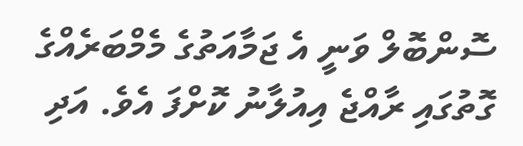ސޮންބޮލް ވަނީ އެ ޖަމާއަތުގެ މެމްބަރެއްގެ ގޮތުގައި ރާއްޖެ އިއުލާނު ކޮށްފަ އެވެ. އަދި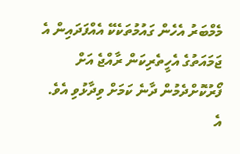މެމްބަރު އެހެން ގައުމުތަކެކޭ އެއްފަދައިން އެ ޖަމައަތުގެ އެހީތެރިކަން ރާއްޖެ އަށް ފޯރުކޮށްދެމުން ދާނެ ކަމަށް ވިދާޅުވި އެވެ.
އެ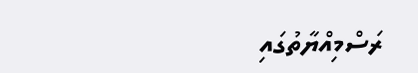ރަސްމިއްޔާތުގައި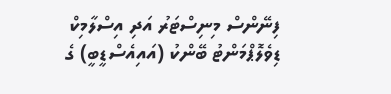ފިނޭންސް މިނިސްޓަރު އަދި އިސްލާމިކް ޑިވެލޮޕްމަންޓު ބޭންކު (އައިއެސްޑީބީ) ގެ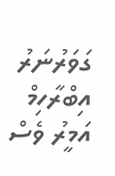ގަވަރުނަރު އިބްރާހިމް އަމީރު ވެސް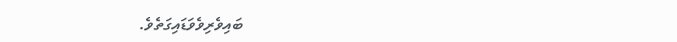ބައިވެރިވެވަޑައިގަތެވެ.